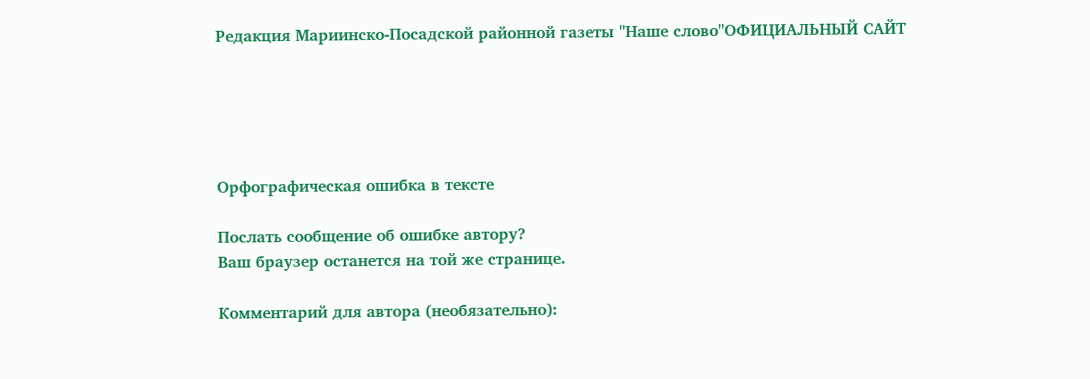Редакция Мариинско-Посадской районной газеты "Наше слово"ОФИЦИАЛЬНЫЙ САЙТ





Орфографическая ошибка в тексте

Послать сообщение об ошибке автору?
Ваш браузер останется на той же странице.

Комментарий для автора (необязательно):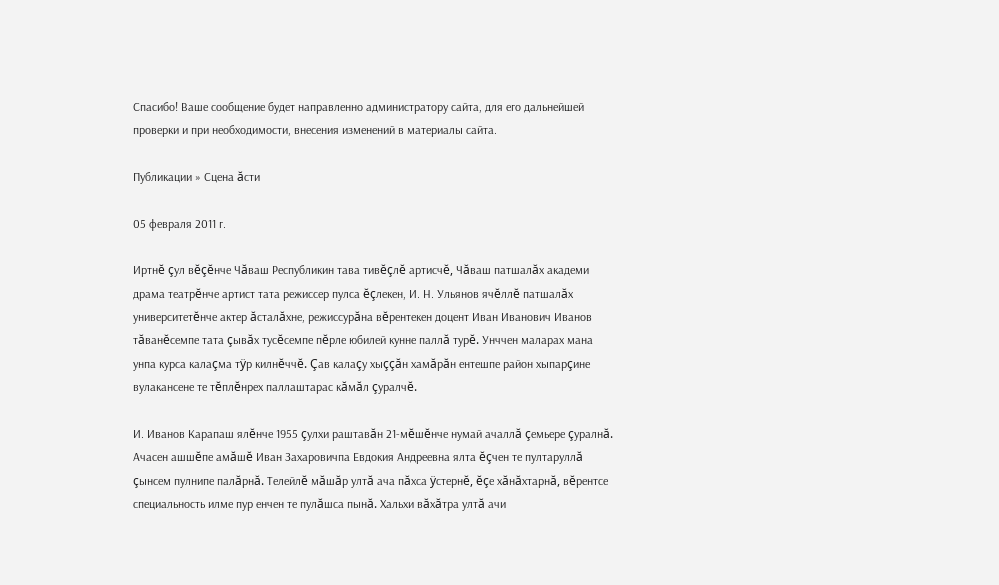Спасибо! Ваше сообщение будет направленно администратору сайта, для его дальнейшей проверки и при необходимости, внесения изменений в материалы сайта.

Публикации » Сцена ăсти

05 февраля 2011 г.

Иртнĕ çул вĕçĕнче Чăваш Республикин тава тивĕçлĕ артисчĕ, Чăваш патшалăх академи драма театрĕнче артист тата режиссер пулса ĕçлекен, И. Н. Ульянов ячĕллĕ патшалăх университетĕнче актер ăсталăхне, режиссурăна вĕрентекен доцент Иван Иванович Иванов тăванĕсемпе тата çывăх тусĕсемпе пĕрле юбилей кунне паллă турĕ. Унччен маларах мана унпа курса калаçма тÿр килнĕччĕ. Çав калаçу хыççăн хамăрăн ентешпе район хыпарçине вулакансене те тĕплĕнрех паллаштарас кăмăл çуралчĕ.

И. Иванов Карапаш ялĕнче 1955 çулхи раштавăн 21-мĕшĕнче нумай ачаллă çемьере çуралнă. Ачасен ашшĕпе амăшĕ Иван Захаровичпа Евдокия Андреевна ялта ĕçчен те пултаруллă çынсем пулнипе палăрнă. Телейлĕ мăшăр ултă ача пăхса ÿстернĕ, ĕçе хăнăхтарнă, вĕрентсе специальность илме пур енчен те пулăшса пынă. Хальхи вăхăтра ултă ачи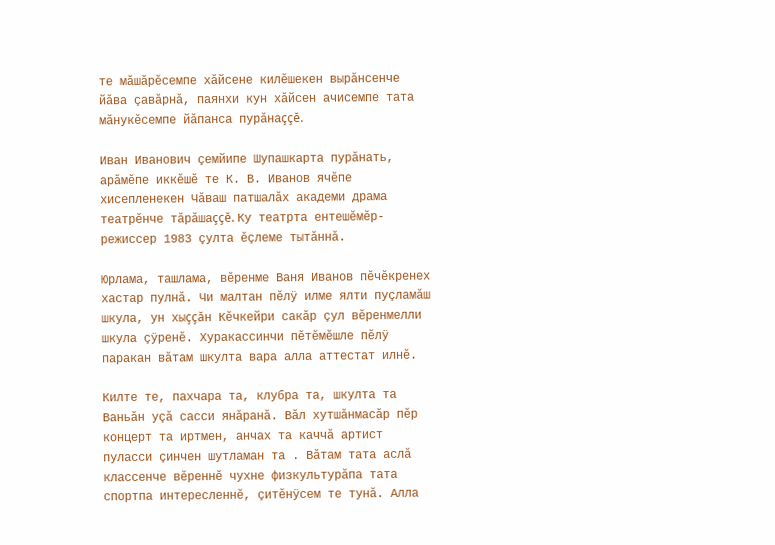те мăшăрĕсемпе хăйсене килĕшекен вырăнсенче йăва çавăрнă, паянхи кун хăйсен ачисемпе тата мăнукĕсемпе йăпанса пурăнаççĕ.

Иван Иванович çемйипе Шупашкарта пурăнать, арăмĕпе иккĕшĕ те К. В. Иванов ячĕпе хисепленекен Чăваш патшалăх академи драма театрĕнче тăрăшаççĕ. Ку театрта ентешĕмĕр-режиссер 1983 çулта ĕçлеме тытăннă.

Юрлама, ташлама, вĕренме Ваня Иванов пĕчĕкренех хастар пулнă. Чи малтан пĕлÿ илме ялти пуçламăш шкула, ун хыççăн Кĕчкейри сакăр çул вĕренмелли шкула çÿренĕ. Хуракассинчи пĕтĕмĕшле пĕлÿ паракан вăтам шкулта вара алла аттестат илнĕ.

Килте те, пахчара та, клубра та, шкулта та Ваньăн уçă сасси янăранă. Вăл хутшăнмасăр пĕр концерт та иртмен, анчах та каччă артист пуласси çинчен шутламан та . Вăтам тата аслă классенче вĕреннĕ чухне физкультурăпа тата спортпа интересленнĕ, çитĕнÿсем те тунă. Алла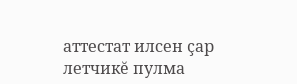аттестат илсен çар летчикĕ пулма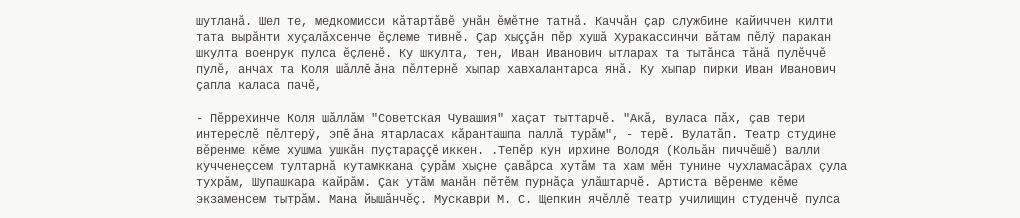шутланă. Шел те, медкомисси кăтартăвĕ унăн ĕмĕтне татнă. Каччăн çар службине кайиччен килти тата вырăнти хуçалăхсенче ĕçлеме тивнĕ. Çар хыççăн пĕр хушă Хуракассинчи вăтам пĕлÿ паракан шкулта военрук пулса ĕçленĕ. Ку шкулта, тен, Иван Иванович ытларах та тытăнса тăнă пулĕччĕ пулĕ, анчах та Коля шăллĕ ăна пĕлтернĕ хыпар хавхалантарса янă. Ку хыпар пирки Иван Иванович çапла каласа пачĕ,

- Пĕррехинче Коля шăллăм "Советская Чувашия" хаçат тыттарчĕ. "Акă, вуласа пăх, çав тери интереслĕ пĕлтерÿ, эпĕ ăна ятарласах кăранташпа паллă турăм", - терĕ. Вулатăп. Театр студине вĕренме кĕме хушма ушкăн пуçтараççĕ иккен. .Тепĕр кун ирхине Володя (Кольăн пиччĕшĕ) валли кучченеçсем тултарнă кутамккана çурăм хыçне çавăрса хутăм та хам мĕн тунине чухламасăрах çула тухрăм, Шупашкара кайрăм. Çак утăм манăн пĕтĕм пурнăçа улăштарчĕ. Артиста вĕренме кĕме экзаменсем тытрăм. Мана йышăнчĕç. Мускаври М. С. Щепкин ячĕллĕ театр училищин студенчĕ пулса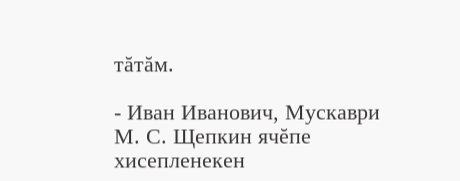тăтăм.

- Иван Иванович, Мускаври М. С. Щепкин ячĕпе хисепленекен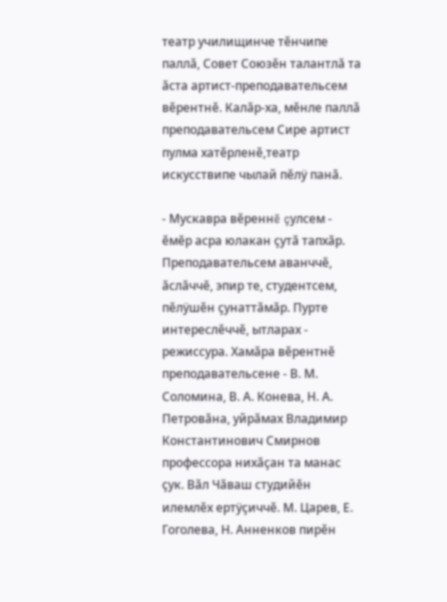театр училищинче тĕнчипе паллă, Совет Союзĕн талантлă та ăста артист-преподавательсем вĕрентнĕ. Калăр-ха, мĕнле паллă преподавательсем Сире артист пулма хатĕрленĕ,театр искусствипе чылай пĕлÿ панă.

- Мускавра вĕреннĕ çулсем - ĕмĕр асра юлакан çутă тапхăр. Преподавательсем аванччĕ, ăслăччĕ, эпир те, студентсем, пĕлÿшĕн çунаттăмăр. Пурте интереслĕччĕ, ытларах - режиссура. Хамăра вĕрентнĕ преподавательсене - В. М. Соломина, В. А. Конева, Н. А. Петровăна, уйрăмах Владимир Константинович Смирнов профессора нихăçан та манас çук. Вăл Чăваш студийĕн илемлĕх ертÿçиччĕ. М. Царев, Е. Гоголева, Н. Анненков пирĕн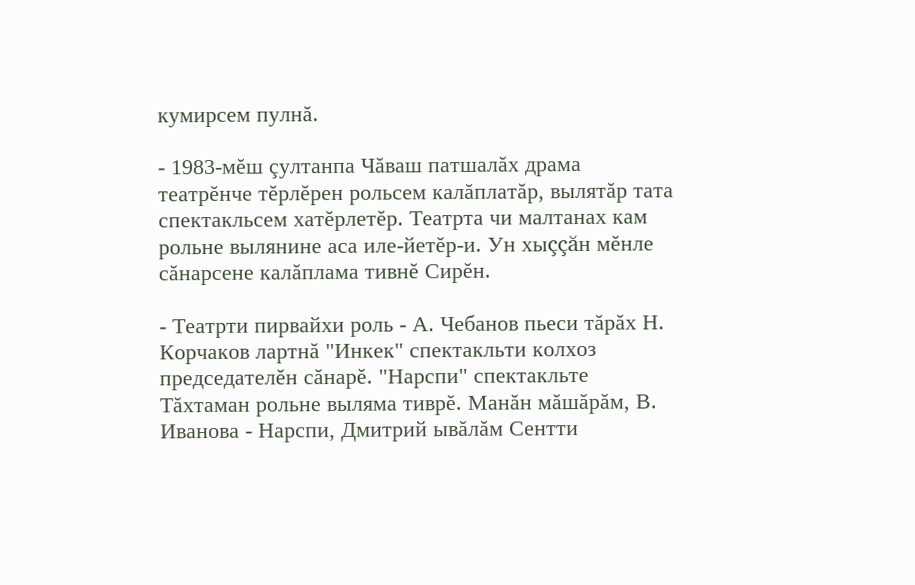кумирсем пулнă.

- 1983-мĕш çултанпа Чăваш патшалăх драма театрĕнче тĕрлĕрен рольсем калăплатăр, вылятăр тата спектакльсем хатĕрлетĕр. Театрта чи малтанах кам рольне вылянине аса иле-йетĕр-и. Ун хыççăн мĕнле сăнарсене калăплама тивнĕ Сирĕн.

- Театрти пирвайхи роль - А. Чебанов пьеси тăрăх Н. Корчаков лартнă "Инкек" спектакльти колхоз председателĕн сăнарĕ. "Нарспи" спектакльте Тăхтаман рольне выляма тиврĕ. Манăн мăшăрăм, В. Иванова - Нарспи, Дмитрий ывăлăм Сентти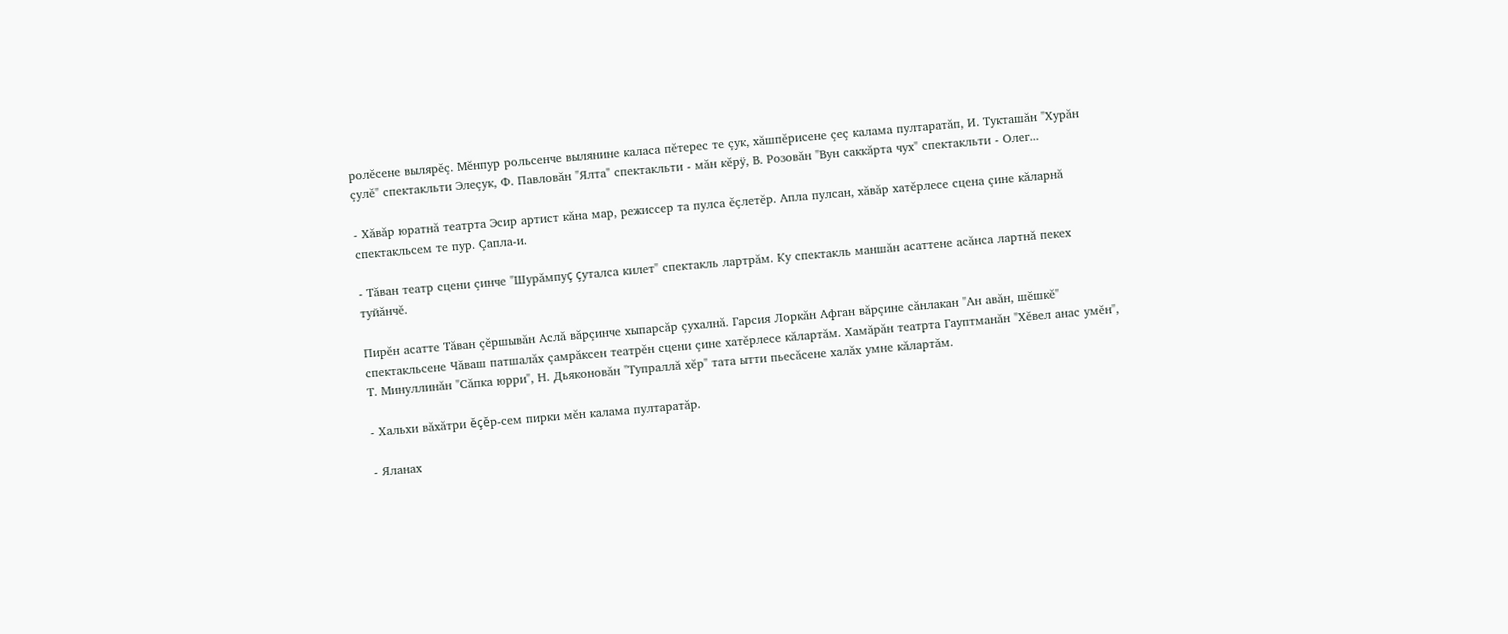ролĕсене вылярĕç. Мĕнпур рольсенче вылянине каласа пĕтерес те çук, хăшпĕрисене çеç калама пултаратăп, И. Тукташăн "Хурăн çулĕ" спектакльти Элеçук, Ф. Павловăн "Ялта" спектакльти - мăн кĕрÿ, В. Розовăн "Вун саккăрта чух" спектакльти - Олег...

- Хăвăр юратнă театрта Эсир артист кăна мар, режиссер та пулса ĕçлетĕр. Апла пулсан, хăвăр хатĕрлесе сцена çине кăларнă спектакльсем те пур. Çапла-и.

- Тăван театр сцени çинче "Шурăмпуç çуталса килет" спектакль лартрăм. Ку спектакль маншăн асаттене асăнса лартнă пекех туйăнчĕ.

Пирĕн асатте Тăван çĕршывăн Аслă вăрçинче хыпарсăр çухалнă. Гарсия Лоркăн Афган вăрçине сăнлакан "Ан авăн, шĕшкĕ" спектакльсене Чăваш патшалăх çамрăксен театрĕн сцени çине хатĕрлесе кăлартăм. Хамăрăн театрта Гауптманăн "Хĕвел анас умĕн", Т. Минуллинăн "Сăпка юрри", Н. Дьяконовăн "Тупраллă хĕр" тата ытти пьесăсене халăх умне кăлартăм.

- Хальхи вăхăтри ĕçĕр-сем пирки мĕн калама пултаратăр.

- Яланах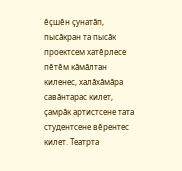ĕçшĕн çунатăп, пысăкран та пысăк проектсем хатĕрлесе пĕтĕм кăмăлтан киленес, халăхăмăра савăнтарас килет, çамрăк артистсене тата студентсене вĕрентес килет. Театрта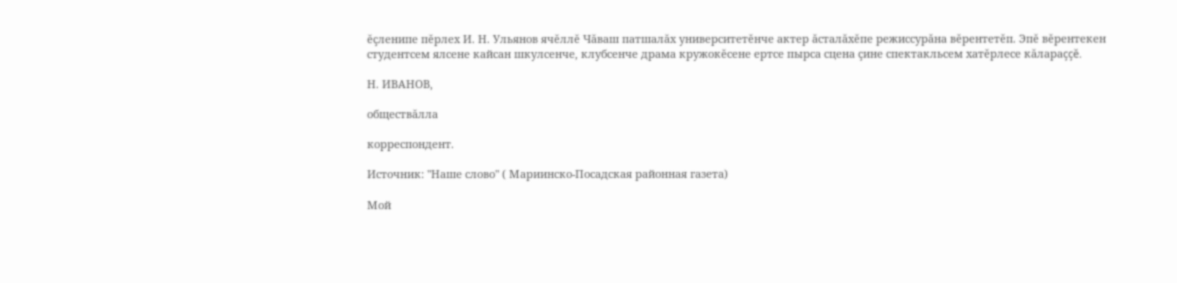ĕçленипе пĕрлех И. Н. Ульянов ячĕллĕ Чăваш патшалăх университетĕнче актер ăсталăхĕпе режиссурăна вĕрентетĕп. Эпĕ вĕрентекен студентсем ялсене кайсан шкулсенче, клубсенче драма кружокĕсене ертсе пырса сцена çине спектакльсем хатĕрлесе кăлараççĕ.

Н. ИВАНОВ,

обществăлла

корреспондент.

Источник: "Наше слово" ( Мариинско-Посадская районная газета)

Мой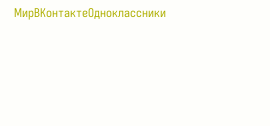МирВКонтактеОдноклассники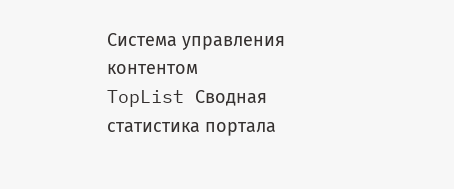Система управления контентом
TopList Сводная статистика портала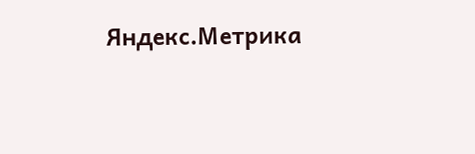Яндекс.Метрика